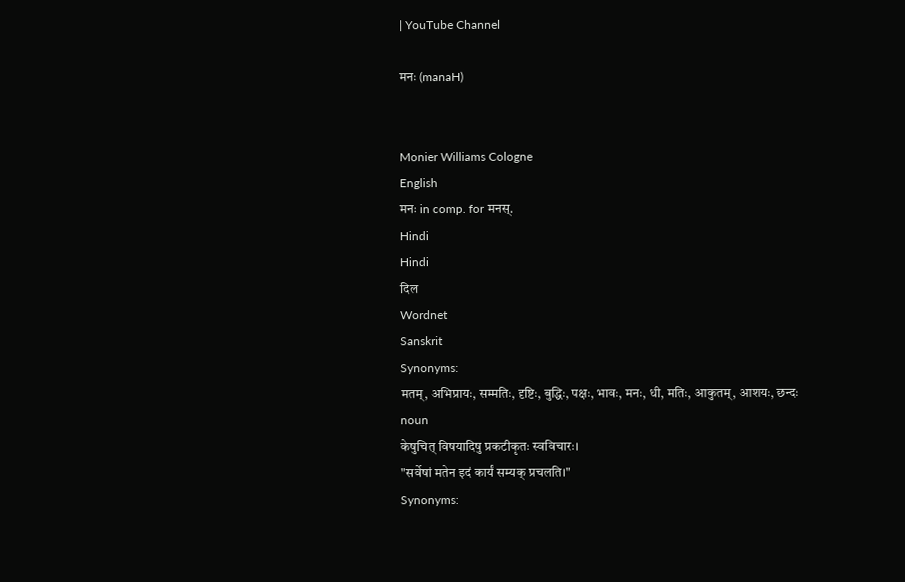| YouTube Channel

मनः (manaH)


Monier Williams Cologne
English
मनः in comp. for मनस्.
Hindi
Hindi
दिल
Wordnet
Sanskrit
Synonyms:
मतम्, अभिप्रायः, सम्मतिः, दृष्टिः, बुद्धिः, पक्षः, भावः, मनः, धी, मतिः, आकुतम्, आशयः, छन्दः
noun
केषुचित् विषयादिषु प्रकटीकृतः स्वविचारः।
"सर्वेषां मतेन इदं कार्यं सम्यक् प्रचलति।"
Synonyms: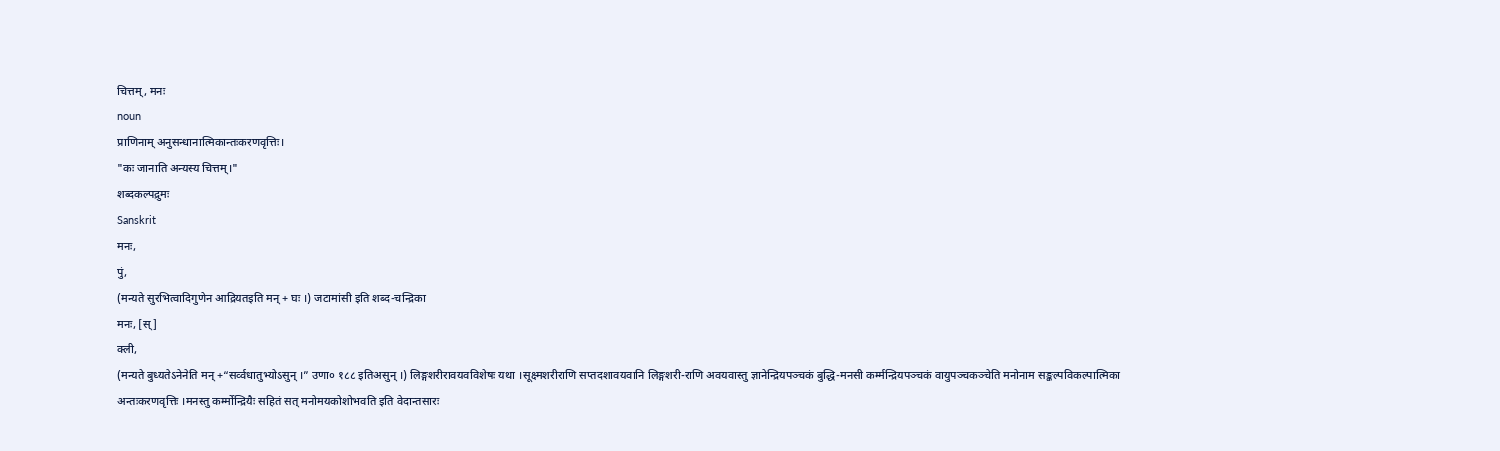चित्तम्, मनः
noun
प्राणिनाम् अनुसन्धानात्मिकान्तःकरणवृत्तिः।
"कः जानाति अन्यस्य चित्तम्।"
शब्दकल्पद्रुमः
Sanskrit
मनः,
पुं,
(मन्यते सुरभित्वादिगुणेन आद्रियतइति मन् + घः ।) जटामांसी इति शब्द-चन्द्रिका
मनः, [स्]
क्ली,
(मन्यते बुध्यतेऽनेनेति मन् +“सर्व्वधातुभ्योऽसुन् ।” उणा० १८८ इतिअसुन् ।) लिङ्गशरीरावयवविशेषः यथा ।सूक्ष्मशरीराणि सप्तदशावयवानि लिङ्गशरी-राणि अवयवास्तु ज्ञानेन्द्रियपञ्चकं बुद्धि-मनसी कर्म्मन्द्रियपञ्चकं वायुपञ्चकञ्चेति मनोनाम सङ्कल्पविकल्पात्मिका अन्तःकरणवृत्तिः ।मनस्तु कर्म्मोन्द्रियैः सहितं सत् मनोमयकोशोभवति इति वेदान्तसारः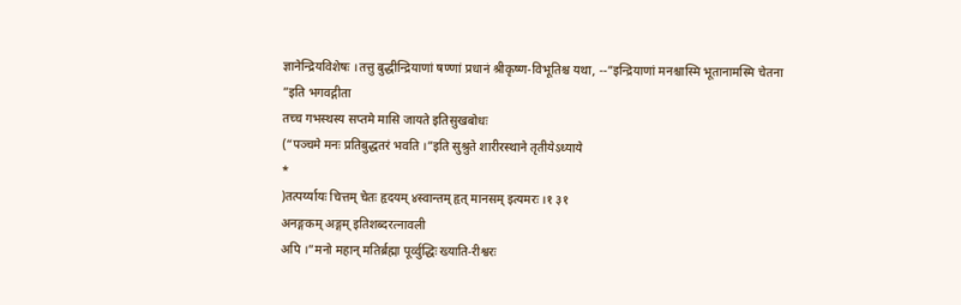ज्ञानेन्द्रियविशेषः ।तत्तु बुद्धीन्द्रियाणां षण्णां प्रधानं श्रीकृष्ण-विभूतिश्च यथा, --“इन्द्रियाणां मनश्चास्मि भूतानामस्मि चेतना
”इति भगवद्गीता
तच्च गभस्थस्य सप्तमे मासि जायते इतिसुखबोधः
(“पञ्चमे मनः प्रतिबुद्धतरं भवति ।”इति सुश्रुते शारीरस्थाने तृतीयेऽध्याये
*
)तत्पर्य्यायः चित्तम् चेतः हृदयम् ४स्वान्तम् हृत् मानसम् इत्यमरः ।१ ३१
अनङ्गकम् अङ्गम् इतिशब्दरत्नावली
अपि ।“मनो महान् मतिर्ब्रह्मा पूर्व्वुद्धिः ख्याति-रीश्वरः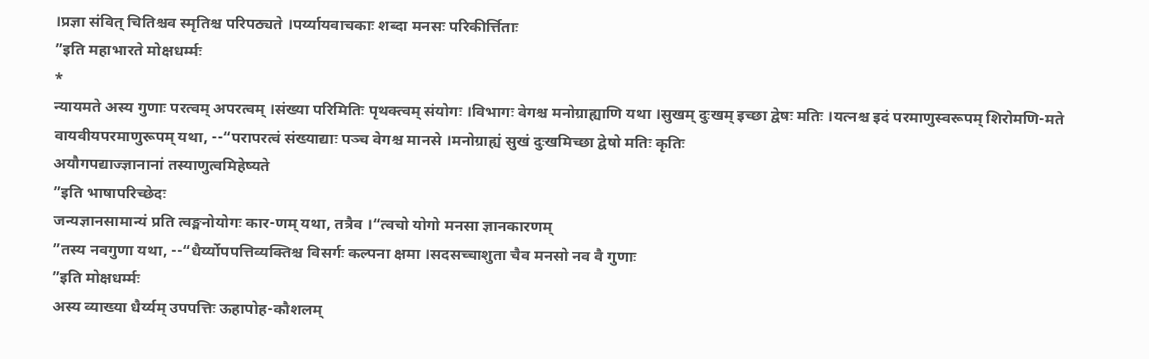।प्रज्ञा संवित् चितिश्चव स्मृतिश्च परिपठ्यते ।पर्य्यायवाचकाः शब्दा मनसः परिकीर्त्तिताः
”इति महाभारते मोक्षधर्म्मः
*
न्यायमते अस्य गुणाः परत्वम् अपरत्वम् ।संख्या परिमितिः पृथक्त्वम् संयोगः ।विभागः वेगश्च मनोग्राह्याणि यथा ।सुखम् दुःखम् इच्छा द्वेषः मतिः ।यत्नश्च इदं परमाणुस्वरूपम् शिरोमणि-मते वायवीयपरमाणुरूपम् यथा, --“परापरत्वं संख्याद्याः पञ्च वेगश्च मानसे ।मनोग्राह्यं सुखं दुःखमिच्छा द्वेषो मतिः कृतिः
अयौगपद्याज्ज्ञानानां तस्याणुत्वमिहेष्यते
”इति भाषापरिच्छेदः
जन्यज्ञानसामान्यं प्रति त्वङ्मनोयोगः कार-णम् यथा, तत्रैव ।“त्वचो योगो मनसा ज्ञानकारणम्
”तस्य नवगुणा यथा, --“धैर्य्योपपत्तिव्यक्तिश्च विसर्गः कल्पना क्षमा ।सदसच्चाशुता चैव मनसो नव वै गुणाः
”इति मोक्षधर्म्मः
अस्य व्याख्या धैर्य्यम् उपपत्तिः ऊहापोह-कौशलम्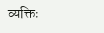व्यक्तिः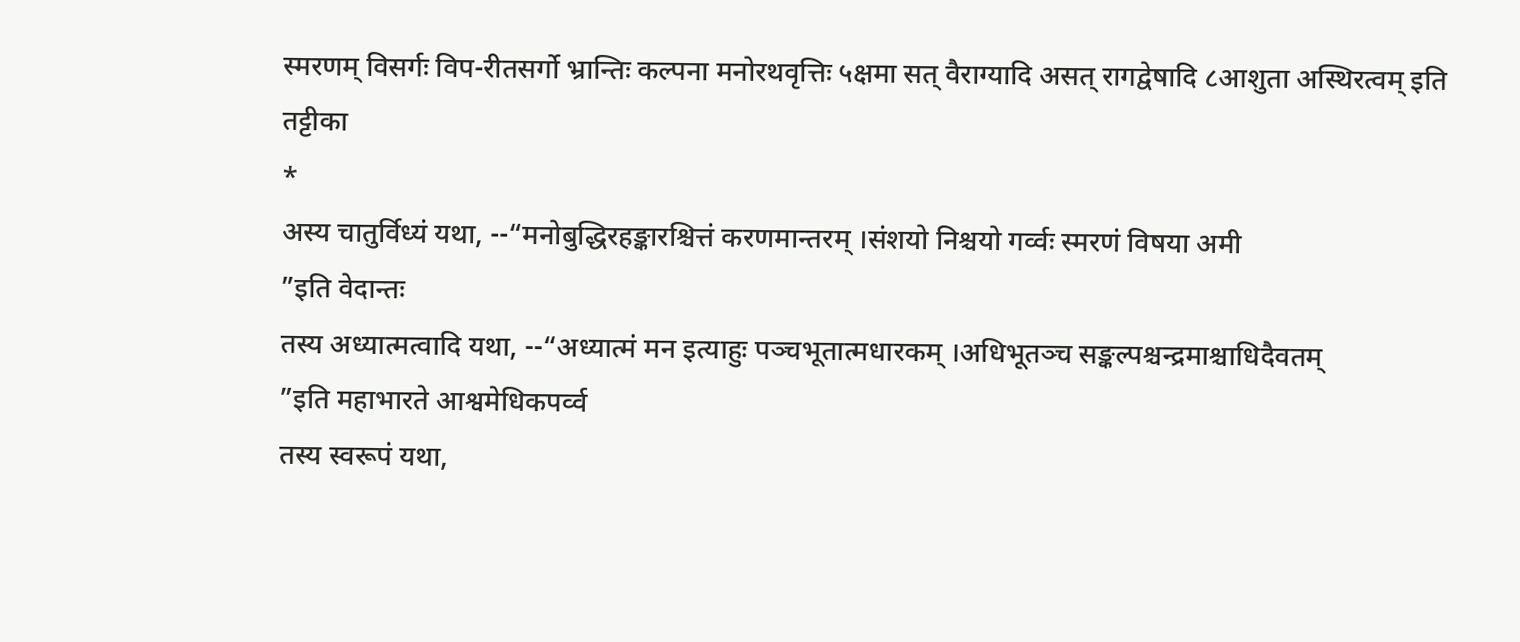स्मरणम् विसर्गः विप-रीतसर्गो भ्रान्तिः कल्पना मनोरथवृत्तिः ५क्षमा सत् वैराग्यादि असत् रागद्वेषादि ८आशुता अस्थिरत्वम् इति तट्टीका
*
अस्य चातुर्विध्यं यथा, --“मनोबुद्धिरहङ्कारश्चित्तं करणमान्तरम् ।संशयो निश्चयो गर्व्वः स्मरणं विषया अमी
”इति वेदान्तः
तस्य अध्यात्मत्वादि यथा, --“अध्यात्मं मन इत्याहुः पञ्चभूतात्मधारकम् ।अधिभूतञ्च सङ्कल्पश्चन्द्रमाश्चाधिदैवतम्
”इति महाभारते आश्वमेधिकपर्व्व
तस्य स्वरूपं यथा,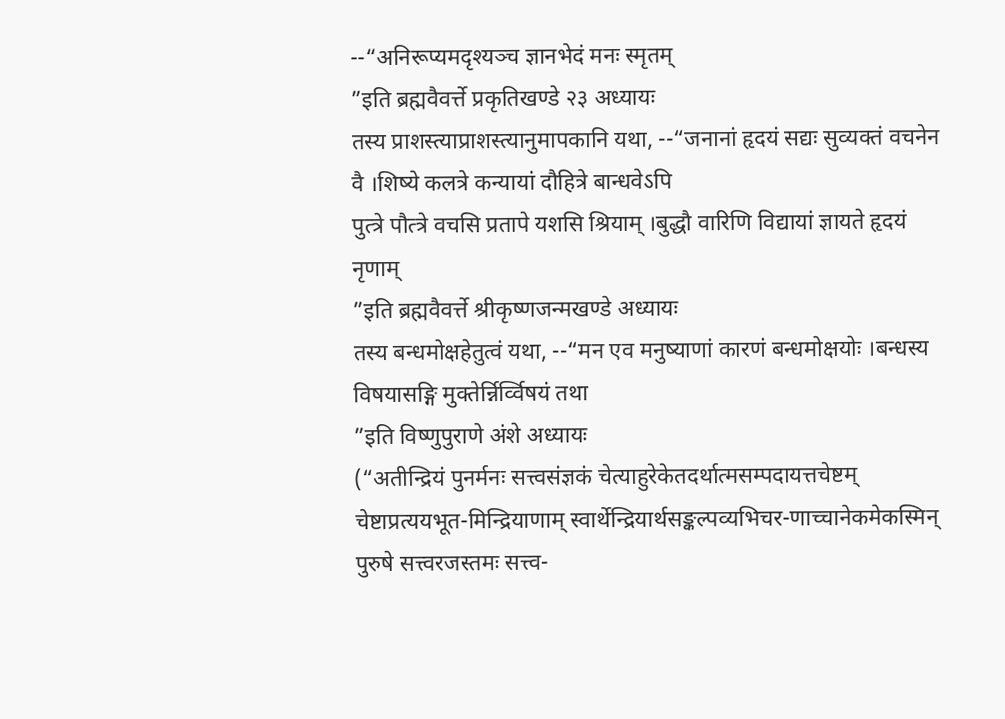--“अनिरूप्यमदृश्यञ्च ज्ञानभेदं मनः स्मृतम्
”इति ब्रह्मवैवर्त्ते प्रकृतिखण्डे २३ अध्यायः
तस्य प्राशस्त्याप्राशस्त्यानुमापकानि यथा, --“जनानां हृदयं सद्यः सुव्यक्तं वचनेन वै ।शिष्ये कलत्रे कन्यायां दौहित्रे बान्धवेऽपि
पुत्त्रे पौत्त्रे वचसि प्रतापे यशसि श्रियाम् ।बुद्धौ वारिणि विद्यायां ज्ञायते हृदयं नृणाम्
”इति ब्रह्मवैवर्त्ते श्रीकृष्णजन्मखण्डे अध्यायः
तस्य बन्धमोक्षहेतुत्वं यथा, --“मन एव मनुष्याणां कारणं बन्धमोक्षयोः ।बन्धस्य विषयासङ्गि मुक्तेर्न्निर्व्विषयं तथा
”इति विष्णुपुराणे अंशे अध्यायः
(“अतीन्द्रियं पुनर्मनः सत्त्वसंज्ञकं चेत्याहुरेकेतदर्थात्मसम्पदायत्तचेष्टम् चेष्टाप्रत्ययभूत-मिन्द्रियाणाम् स्वार्थेन्द्रियार्थसङ्कल्पव्यभिचर-णाच्चानेकमेकस्मिन् पुरुषे सत्त्वरजस्तमः सत्त्व-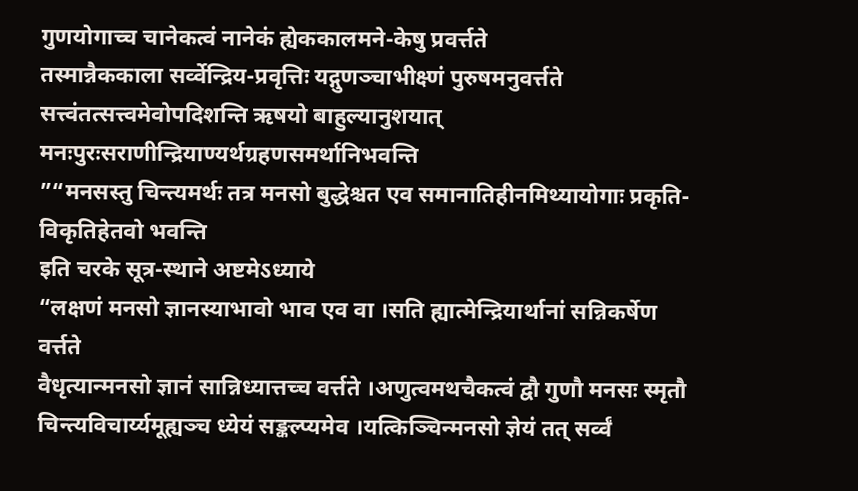गुणयोगाच्च चानेकत्वं नानेकं ह्येककालमने-केषु प्रवर्त्तते
तस्मान्नैककाला सर्व्वेन्द्रिय-प्रवृत्तिः यद्गुणञ्चाभीक्ष्णं पुरुषमनुवर्त्तते सत्त्वंतत्सत्त्वमेवोपदिशन्ति ऋषयो बाहुल्यानुशयात्
मनःपुरःसराणीन्द्रियाण्यर्थग्रहणसमर्थानिभवन्ति
”“मनसस्तु चिन्त्यमर्थः तत्र मनसो बुद्धेश्चत एव समानातिहीनमिथ्यायोगाः प्रकृति-विकृतिहेतवो भवन्ति
इति चरके सूत्र-स्थाने अष्टमेऽध्याये
“लक्षणं मनसो ज्ञानस्याभावो भाव एव वा ।सति ह्यात्मेन्द्रियार्थानां सन्निकर्षेण वर्त्तते
वैधृत्यान्मनसो ज्ञानं सान्निध्यात्तच्च वर्त्तते ।अणुत्वमथचैकत्वं द्वौ गुणौ मनसः स्मृतौ
चिन्त्यविचार्य्यमूह्यञ्च ध्येयं सङ्कल्प्यमेव ।यत्किञ्चिन्मनसो ज्ञेयं तत् सर्व्वं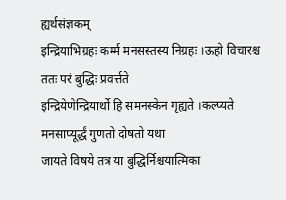ह्यर्थसंज्ञकम्
इन्द्रियाभिग्रहः कर्म्म मनसस्तस्य निग्रहः ।ऊहो विचारश्च ततः परं बुद्धिः प्रवर्त्तते
इन्द्रियेणेन्द्रियार्थो हि समनस्केन गृह्यते ।कल्प्यते मनसाप्यूर्द्धं गुणतो दोषतो यथा
जायते विषये तत्र या बुद्धिर्निश्चयात्मिका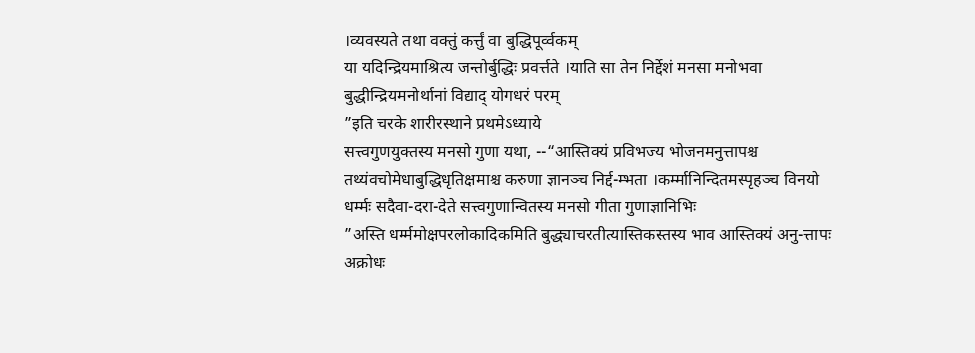।व्यवस्यते तथा वक्तुं कर्त्तुं वा बुद्धिपूर्व्वकम्
या यदिन्द्रियमाश्रित्य जन्तोर्बुद्धिः प्रवर्त्तते ।याति सा तेन निर्द्देशं मनसा मनोभवा
बुद्धीन्द्रियमनोर्थानां विद्याद् योगधरं परम्
”इति चरके शारीरस्थाने प्रथमेऽध्याये
सत्त्वगुणयुक्तस्य मनसो गुणा यथा, --“आस्तिक्यं प्रविभज्य भोजनमनुत्तापश्च तथ्यंवचोमेधाबुद्धिधृतिक्षमाश्च करुणा ज्ञानञ्च निर्द्द-म्भता ।कर्म्मानिन्दितमस्पृहञ्च विनयो धर्म्मः सदैवा-दरा-देते सत्त्वगुणान्वितस्य मनसो गीता गुणाज्ञानिभिः
”अस्ति धर्म्ममोक्षपरलोकादिकमिति बुद्ध्याचरतीत्यास्तिकस्तस्य भाव आस्तिक्यं अनु-त्तापः अक्रोधः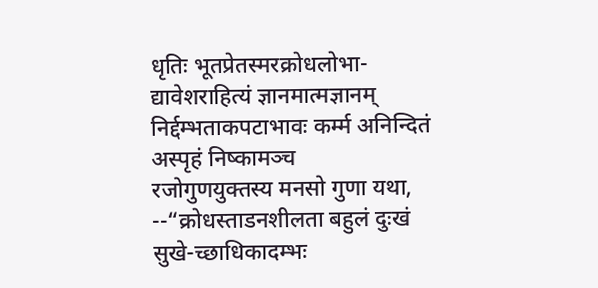धृतिः भूतप्रेतस्मरक्रोधलोभा-द्यावेशराहित्यं ज्ञानमात्मज्ञानम् निर्द्दम्भताकपटाभावः कर्म्म अनिन्दितं अस्पृहं निष्कामञ्च
रजोगुणयुक्तस्य मनसो गुणा यथा, --“क्रोधस्ताडनशीलता बहुलं दुःखं सुखे-च्छाधिकादम्भः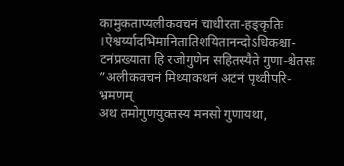कामुकताप्यलीकवचनं चाधीरता-हङ्कृतिः ।ऐश्वर्य्यादभिमानितातिशयितानन्दोऽधिकश्चा-टनंप्रख्याता हि रजोगुणेन सहितस्यैते गुणा-श्चेतसः
”अलीकवचनं मिथ्याकथनं अटनं पृथ्वीपरि-भ्रमणम्
अथ तमोगुणयुक्तस्य मनसो गुणायथा,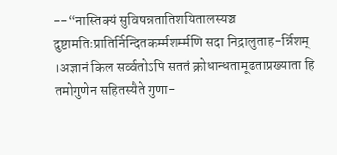--“नास्तिक्यं सुविषन्नतातिशयितालस्यञ्च दुष्टामतिःप्रातिर्निन्दितकर्म्मशर्म्मणि सदा निद्रालुताह-र्न्निशम् ।अज्ञानं किल सर्व्वतोऽपि सततं क्रोधान्धतामूढताप्रख्याता हि तमोगुणेन सहितस्यैते गुणा-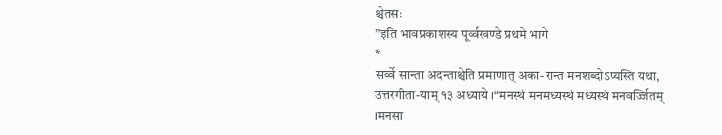श्चेतसः
”इति भावप्रकाशस्य पूर्व्वखण्डे प्रथमे भागे
*
सर्व्वे सान्ता अदन्ताश्चेति प्रमाणात् अका-रान्त मनशब्दोऽप्यस्ति यथा, उत्तरगीता-याम् १३ अध्याये ।“मनस्थं मनमध्यस्थं मध्यस्थं मनवर्ज्जितम् ।मनसा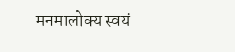मनमालोक्य स्वयं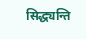सिद्ध्यन्ति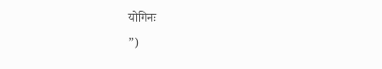योगिनः
”)